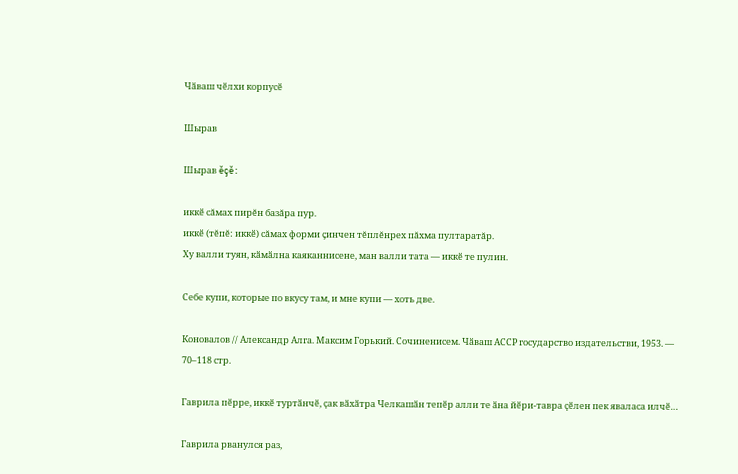Чӑваш чӗлхи корпусӗ

Шырав

Шырав ĕçĕ:

иккӗ сăмах пирĕн базăра пур.
иккӗ (тĕпĕ: иккӗ) сăмах форми çинчен тĕплĕнрех пăхма пултаратăр.
Ху валли туян, кӑмӑлна каяканнисене, ман валли тата — иккӗ те пулин.

Себе купи, которые по вкусу там, и мне купи — хоть две.

Коновалов // Александр Алга. Максим Горький. Сочиненисем. Чӑваш АССР государство издательстви, 1953. — 70–118 стр.

Гаврила пӗрре, иккӗ туртӑнчӗ, ҫак вӑхӑтра Челкашӑн тепӗр алли те ӑна йӗри-тавра ҫӗлен пек яваласа илчӗ…

Гаврила рванулся раз,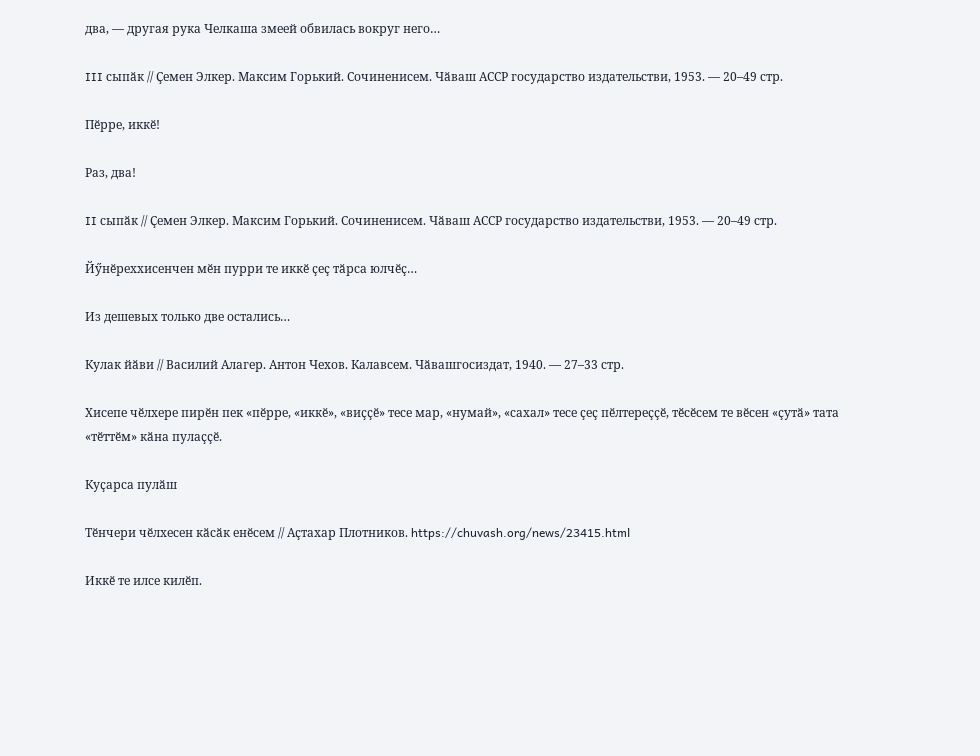два, — другая рука Челкаша змеей обвилась вокруг него…

III сыпӑк // Ҫемен Элкер. Максим Горький. Сочиненисем. Чӑваш АССР государство издательстви, 1953. — 20–49 стр.

Пӗрре, иккӗ!

Раз, два!

II сыпӑк // Ҫемен Элкер. Максим Горький. Сочиненисем. Чӑваш АССР государство издательстви, 1953. — 20–49 стр.

Йӳнӗреххисенчен мӗн пурри те иккӗ ҫеҫ тӑрса юлчӗҫ…

Из дешевых только две остались…

Кулак йӑви // Василий Алагер. Антон Чехов. Калавсем. Чӑвашгосиздат, 1940. — 27–33 стр.

Хисепе чӗлхере пирӗн пек «пӗрре, «иккӗ», «виҫҫӗ» тесе мар, «нумай», «сахал» тесе ҫеҫ пӗлтереҫҫӗ, тӗсӗсем те вӗсен «ҫутӑ» тата «тӗттӗм» кӑна пулаҫҫӗ.

Куҫарса пулӑш

Тӗнчери чӗлхесен кӑсӑк енӗсем // Аҫтахар Плотников. https://chuvash.org/news/23415.html

Иккӗ те илсе килӗп.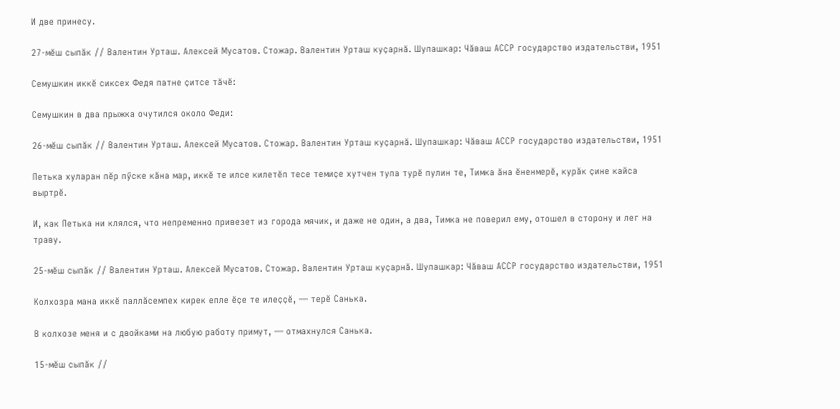И две принесу.

27-мӗш сыпӑк // Валентин Урташ. Алексей Мусатов. Стожар. Валентин Урташ куҫарнӑ. Шупашкар: Чӑваш АССР государство издательстви, 1951

Семушкин иккӗ сиксех Федя патне ҫитсе тӑчӗ:

Семушкин в два прыжка очутился около Феди:

26-мӗш сыпӑк // Валентин Урташ. Алексей Мусатов. Стожар. Валентин Урташ куҫарнӑ. Шупашкар: Чӑваш АССР государство издательстви, 1951

Петька хуларан пӗр пӳске кӑна мар, иккӗ те илсе килетӗп тесе темиҫе хутчен тупа турӗ пулин те, Тимка ӑна ӗненмерӗ, курӑк ҫине кайса выртрӗ.

И, как Петька ни клялся, что непременно привезет из города мячик, и даже не один, а два, Тимка не поверил ему, отошел в сторону и лег на траву.

25-мӗш сыпӑк // Валентин Урташ. Алексей Мусатов. Стожар. Валентин Урташ куҫарнӑ. Шупашкар: Чӑваш АССР государство издательстви, 1951

Колхозра мана иккӗ паллӑсемпех кирек епле ӗҫе те илеҫҫӗ, — терӗ Санька.

В колхозе меня и с двойками на любую работу примут, — отмахнулся Санька.

15-мӗш сыпӑк //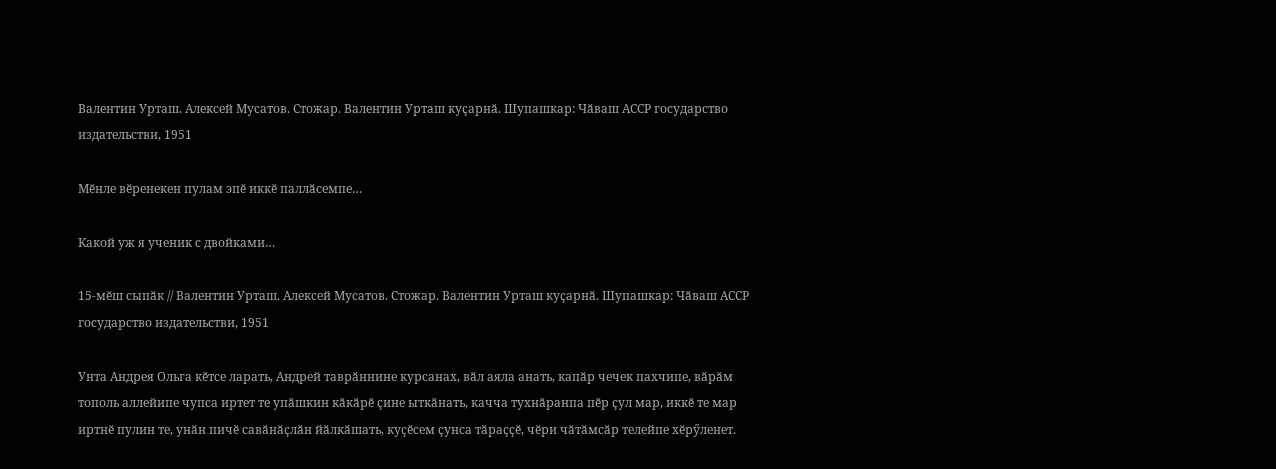Валентин Урташ. Алексей Мусатов. Стожар. Валентин Урташ куҫарнӑ. Шупашкар: Чӑваш АССР государство издательстви, 1951

Мӗнле вӗренекен пулам эпӗ иккӗ паллӑсемпе…

Какой уж я ученик с двойками…

15-мӗш сыпӑк // Валентин Урташ. Алексей Мусатов. Стожар. Валентин Урташ куҫарнӑ. Шупашкар: Чӑваш АССР государство издательстви, 1951

Унта Андрея Ольга кӗтсе ларать, Андрей таврӑннине курсанах, вӑл аяла анать, капӑр чечек пахчипе, вӑрӑм тополь аллейипе чупса иртет те упӑшкин кӑкӑрӗ ҫине ыткӑнать, качча тухнӑранпа пӗр ҫул мар, иккӗ те мар иртнӗ пулин те, унӑн пичӗ савӑнӑҫлӑн йӑлкӑшать, куҫӗсем ҫунса тӑраҫҫӗ, чӗри чӑтӑмсӑр телейпе хӗрӳленет.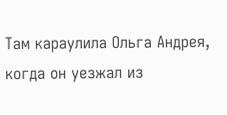Там караулила Ольга Андрея, когда он уезжал из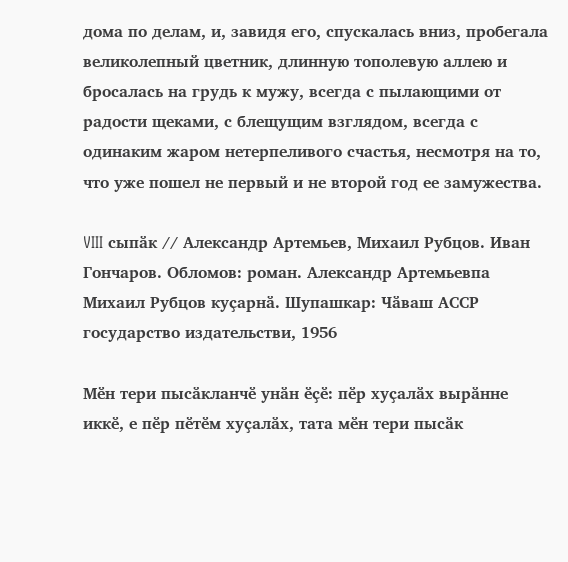дома по делам, и, завидя его, спускалась вниз, пробегала великолепный цветник, длинную тополевую аллею и бросалась на грудь к мужу, всегда с пылающими от радости щеками, с блещущим взглядом, всегда с одинаким жаром нетерпеливого счастья, несмотря на то, что уже пошел не первый и не второй год ее замужества.

VIII сыпӑк // Александр Артемьев, Михаил Рубцов. Иван Гончаров. Обломов: роман. Александр Артемьевпа Михаил Рубцов куҫарнӑ. Шупашкар: Чӑваш АССР государство издательстви, 1956

Мӗн тери пысӑкланчӗ унӑн ӗҫӗ: пӗр хуҫалӑх вырӑнне иккӗ, е пӗр пӗтӗм хуҫалӑх, тата мӗн тери пысӑк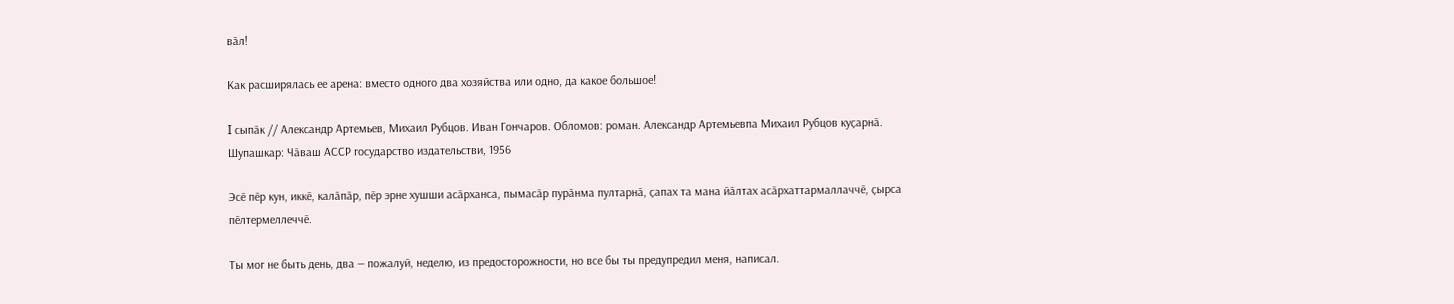вӑл!

Как расширялась ее арена: вместо одного два хозяйства или одно, да какое большое!

I сыпӑк // Александр Артемьев, Михаил Рубцов. Иван Гончаров. Обломов: роман. Александр Артемьевпа Михаил Рубцов куҫарнӑ. Шупашкар: Чӑваш АССР государство издательстви, 1956

Эсӗ пӗр кун, иккӗ, калӑпӑр, пӗр эрне хушши асӑрханса, пымасӑр пурӑнма пултарнӑ, ҫапах та мана йӑлтах асӑрхаттармаллаччӗ, ҫырса пӗлтермеллеччӗ.

Ты мог не быть день, два — пожалуй, неделю, из предосторожности, но все бы ты предупредил меня, написал.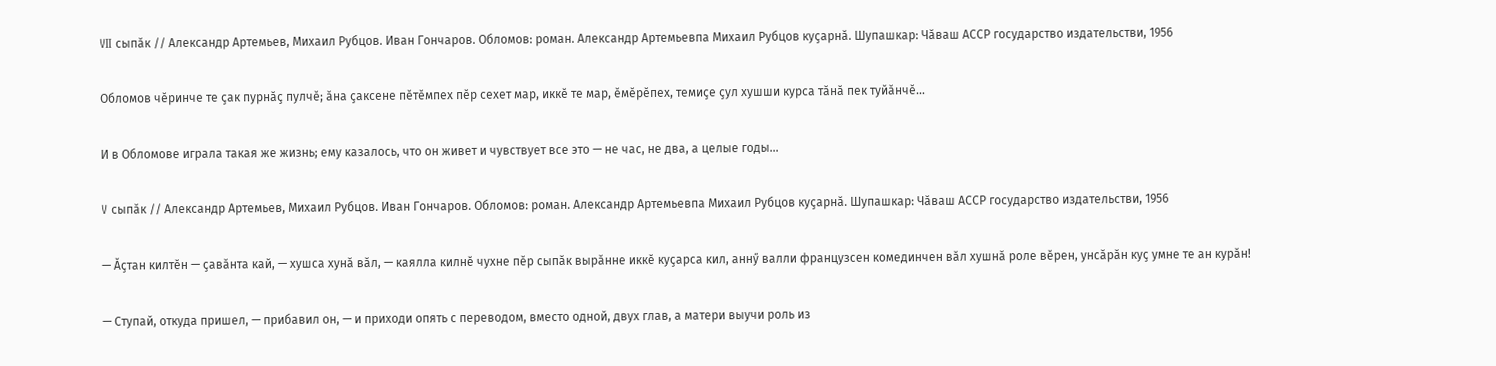VII сыпӑк // Александр Артемьев, Михаил Рубцов. Иван Гончаров. Обломов: роман. Александр Артемьевпа Михаил Рубцов куҫарнӑ. Шупашкар: Чӑваш АССР государство издательстви, 1956

Обломов чӗринче те ҫак пурнӑҫ пулчӗ; ӑна ҫаксене пӗтӗмпех пӗр сехет мар, иккӗ те мар, ӗмӗрӗпех, темиҫе ҫул хушши курса тӑнӑ пек туйӑнчӗ…

И в Обломове играла такая же жизнь; ему казалось, что он живет и чувствует все это — не час, не два, а целые годы…

V сыпӑк // Александр Артемьев, Михаил Рубцов. Иван Гончаров. Обломов: роман. Александр Артемьевпа Михаил Рубцов куҫарнӑ. Шупашкар: Чӑваш АССР государство издательстви, 1956

— Ӑҫтан килтӗн — ҫавӑнта кай, — хушса хунӑ вӑл, — каялла килнӗ чухне пӗр сыпӑк вырӑнне иккӗ куҫарса кил, аннӳ валли французсен комединчен вӑл хушнӑ роле вӗрен, унсӑрӑн куҫ умне те ан курӑн!

— Ступай, откуда пришел, — прибавил он, — и приходи опять с переводом, вместо одной, двух глав, а матери выучи роль из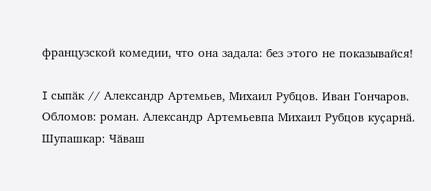французской комедии, что она задала: без этого не показывайся!

I сыпӑк // Александр Артемьев, Михаил Рубцов. Иван Гончаров. Обломов: роман. Александр Артемьевпа Михаил Рубцов куҫарнӑ. Шупашкар: Чӑваш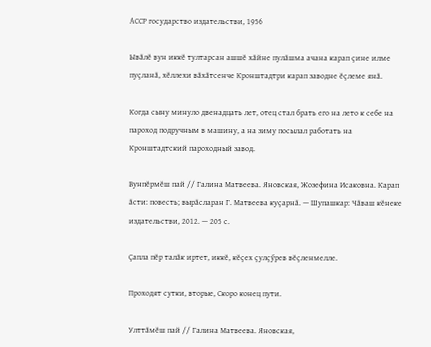АССР государство издательстви, 1956

Ывӑлӗ вун иккӗ тултарсан ашшӗ хӑйне пулӑшма ачана карап ҫине илме пуҫланӑ, хӗллехи вӑхӑтсенче Кронштадтри карап заводне ӗҫлеме янӑ.

Когда сыну минуло двенадцать лет, отец стал брать его на лето к себе на пароход подручным в машину, а на зиму посылал работать на Кронштадтский пароходный завод.

Вунпӗрмӗш пай // Галина Матвеева. Яновская, Жозефина Исаковна. Карап ӑсти: повесть; вырӑсларан Г. Матвеева куҫарнӑ. — Шупашкар: Чӑваш кӗнеке издательстви, 2012. — 205 с.

Ҫапла пӗр талӑк иртет, иккӗ, кӗҫех ҫулҫӳрев вӗҫленмелле.

Проходят сутки, вторые, Скоро конец пути.

Улттӑмӗш пай // Галина Матвеева. Яновская,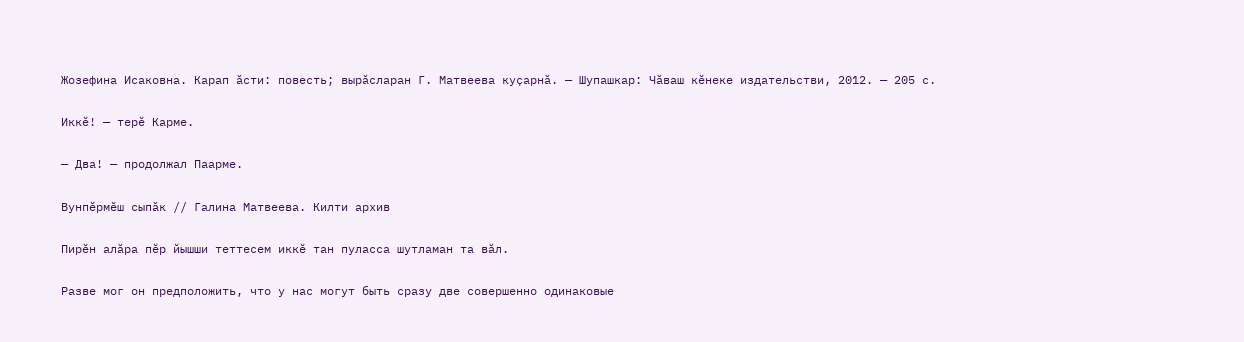Жозефина Исаковна. Карап ӑсти: повесть; вырӑсларан Г. Матвеева куҫарнӑ. — Шупашкар: Чӑваш кӗнеке издательстви, 2012. — 205 с.

Иккӗ! — терӗ Карме.

— Два! — продолжал Паарме.

Вунпӗрмӗш сыпӑк // Галина Матвеева. Килти архив

Пирӗн алӑра пӗр йышши теттесем иккӗ тан пуласса шутламан та вӑл.

Разве мог он предположить, что у нас могут быть сразу две совершенно одинаковые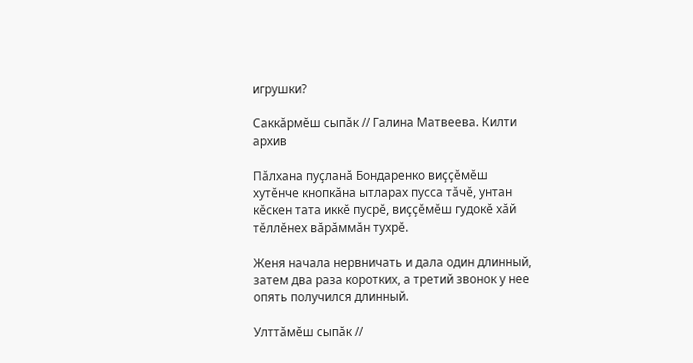игрушки?

Саккӑрмӗш сыпӑк // Галина Матвеева. Килти архив

Пӑлхана пуҫланӑ Бондаренко виҫҫӗмӗш хутӗнче кнопкӑна ытларах пусса тӑчӗ, унтан кӗскен тата иккӗ пусрӗ, виҫҫӗмӗш гудокӗ хӑй тӗллӗнех вӑрӑммӑн тухрӗ.

Женя начала нервничать и дала один длинный, затем два раза коротких, а третий звонок у нее опять получился длинный.

Улттӑмӗш сыпӑк //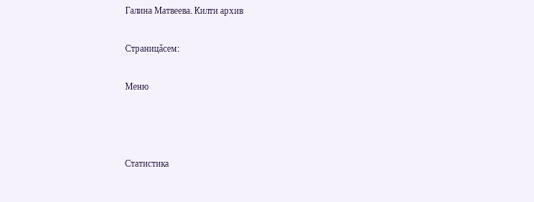Галина Матвеева. Килти архив

Страницăсем:

Меню



Статистика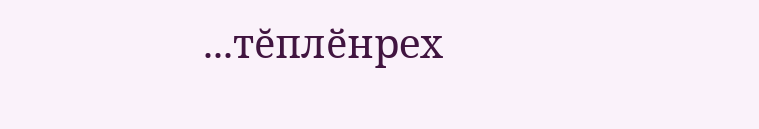...тĕплӗнрех